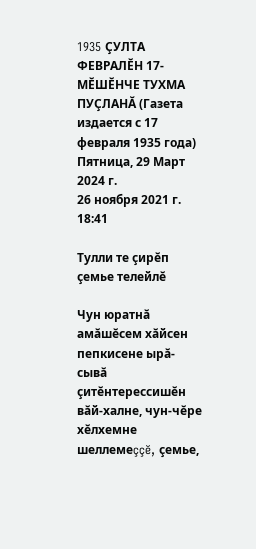1935 ÇУЛТА ФЕВРАЛĔН 17-МĔШĔНЧЕ ТУХМА ПУÇЛАНĂ (Газета издается с 17 февраля 1935 года)
Пятница, 29 Март 2024 г.
26 ноября 2021 г. 18:41

Тулли те çирĕп çемье телейлĕ

Чун юратнă амăшĕсем хăйсен пепкисене ырă-сывă çитĕнтерессишĕн вăй-халне, чун-чĕре хĕлхемне шеллемеççĕ, çемье,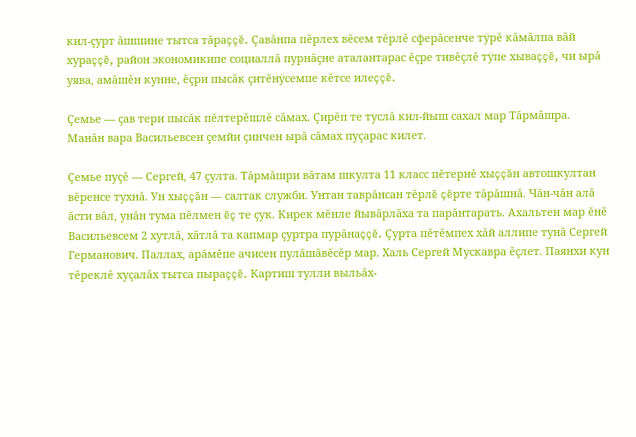кил-çурт ăшшине тытса тăраççĕ. Çавăнпа пĕрлех вĕсем тĕрлĕ сферăсенче тÿрĕ кăмăлпа вăй хураççĕ, район экономикипе социаллă пурнăçне аталантарас ĕçре тивĕçлĕ тÿпе хываççĕ, чи ырă уява, амăшĕн кунне, ĕçри пысăк çитĕнÿсемпе кĕтсе илеççĕ.

Çемье — çав тери пысăк пĕлтерĕшлĕ сăмах. Çирĕп те туслă кил-йыш сахал мар Тăрмăшра. Манăн вара Васильевсен çемйи çинчен ырă сăмах пуçарас килет.

Çемье пуçĕ — Сергей, 47 çулта. Тăрмăшри вăтам шкулта 11 класс пĕтернĕ хыççăн автошкултан вĕренсе тухнă. Ун хыççăн — салтак служби. Унтан таврăнсан тĕрлĕ çĕрте тăрăшнă. Чăн-чăн алă ăсти вăл, унăн тума пĕлмен ĕç те çук. Кирек мĕнле йывăрлăха та парăнтарать. Ахальтен мар ĕнĕ Васильевсем 2 хутлă, хăтлă та капмар çуртра пурăнаççĕ. Çурта пĕтĕмпех хăй аллипе тунă Сергей Германович. Паллах, арăмĕпе ачисен пулăшăвĕсĕр мар. Халь Сергей Мускавра ĕçлет. Паянхи кун тĕреклĕ хуçалăх тытса пыраççĕ. Картиш тулли выльăх-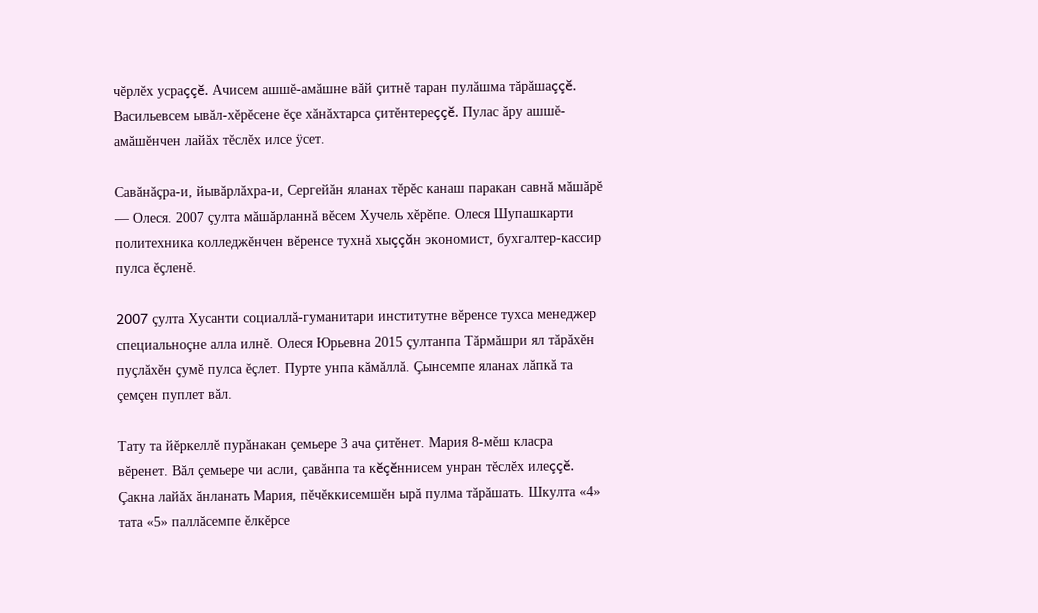чĕрлĕх усраççĕ. Ачисем ашшĕ-амăшне вăй çитнĕ таран пулăшма тăрăшаççĕ. Васильевсем ывăл-хĕрĕсене ĕçе хăнăхтарса çитĕнтереççĕ. Пулас ăру ашшĕ-амăшĕнчен лайăх тĕслĕх илсе ÿсет.

Савăнăçра-и, йывăрлăхра-и, Сергейăн яланах тĕрĕс канаш паракан савнă мăшăрĕ — Олеся. 2007 çулта мăшăрланнă вĕсем Хучель хĕрĕпе. Олеся Шупашкарти политехника колледжĕнчен вĕренсе тухнă хыççăн экономист, бухгалтер-кассир пулса ĕçленĕ.

2007 çулта Хусанти социаллă-гуманитари институтне вĕренсе тухса менеджер специальноçне алла илнĕ. Олеся Юрьевна 2015 çултанпа Тăрмăшри ял тăрăхĕн пуçлăхĕн çумĕ пулса ĕçлет. Пурте унпа кăмăллă. Çынсемпе яланах лăпкă та çемçен пуплет вăл.

Тату та йĕркеллĕ пурăнакан çемьере 3 ача çитĕнет. Мария 8-мĕш класра вĕренет. Вăл çемьере чи асли, çавăнпа та кĕçĕннисем унран тĕслĕх илеççĕ. Çакна лайăх ăнланать Мария, пĕчĕккисемшĕн ырă пулма тăрăшать. Шкулта «4» тата «5» паллăсемпе ĕлкĕрсе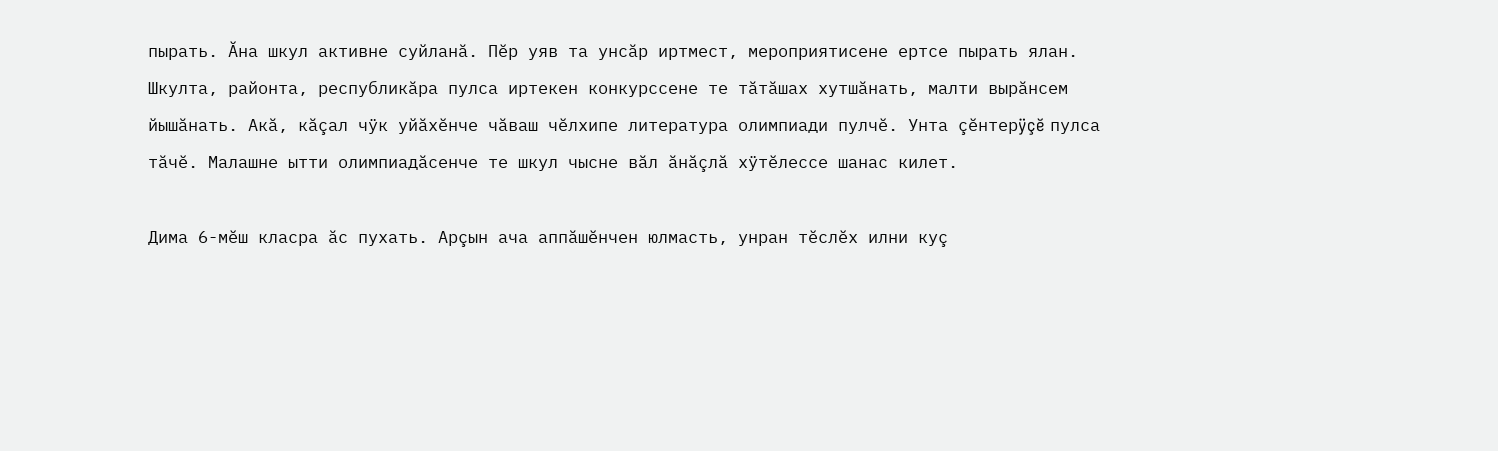пырать. Ăна шкул активне суйланă. Пĕр уяв та унсăр иртмест, мероприятисене ертсе пырать ялан. Шкулта, районта, республикăра пулса иртекен конкурссене те тăтăшах хутшăнать, малти вырăнсем йышăнать. Акă, кăçал чÿк уйăхĕнче чăваш чĕлхипе литература олимпиади пулчĕ. Унта çĕнтерÿçĕ пулса тăчĕ. Малашне ытти олимпиадăсенче те шкул чысне вăл ăнăçлă хÿтĕлессе шанас килет.

Дима 6-мĕш класра ăс пухать. Арçын ача аппăшĕнчен юлмасть, унран тĕслĕх илни куç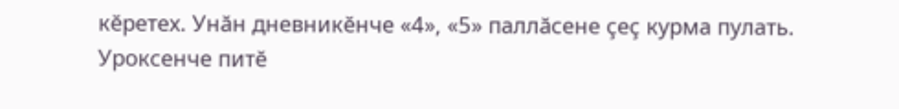кĕретех. Унăн дневникĕнче «4», «5» паллăсене çеç курма пулать. Уроксенче питĕ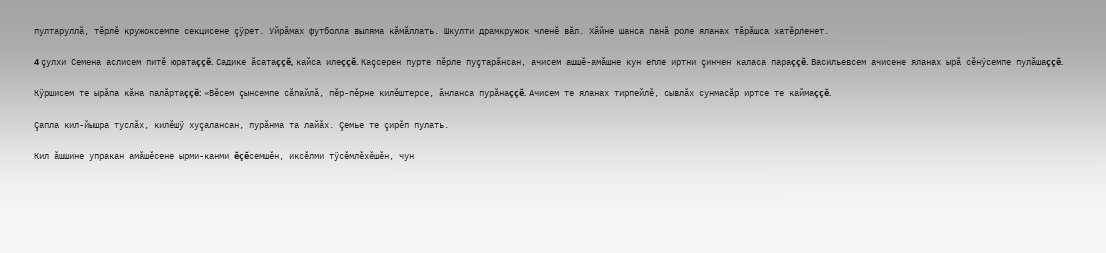пултаруллă, тĕрлĕ кружоксемпе секцисене çÿрет. Уйрăмах футболла выляма кăмăллать. Шкулти драмкружок членĕ вăл. Хăйне шанса панă роле яланах тăрăшса хатĕрленет.

4 çулхи Семена аслисем питĕ юратаççĕ. Садике ăсатаççĕ, кайса илеççĕ. Каçсерен пурте пĕрле пуçтарăнсан, ачисем ашшĕ-амăшне кун епле иртни çинчен каласа параççĕ. Васильевсем ачисене яланах ырă сĕнÿсемпе пулăшаççĕ.

Кÿршисем те ырăпа кăна палăртаççĕ: «Вĕсем çынсемпе сăпайлă, пĕр-пĕрне килĕштерсе, ăнланса пурăнаççĕ. Ачисем те яланах тирпейлĕ, сывлăх сунмасăр иртсе те каймаççĕ.

Çапла кил-йышра туслăх, килĕшÿ хуçалансан, пурăнма та лайăх. Çемье те çирĕп пулать.

Кил ăшшине упракан амăшĕсене ырми-канми ĕçĕсемшĕн, иксĕлми тÿсĕмлĕхĕшĕн, чун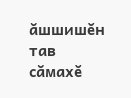ăшшишĕн тав сăмахĕ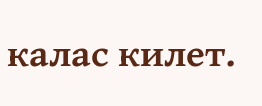калас килет.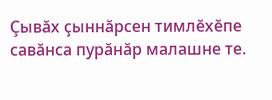Çывăх çыннăрсен тимлĕхĕпе савăнса пурăнăр малашне те.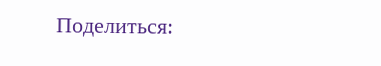Поделиться: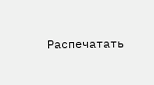Распечатать